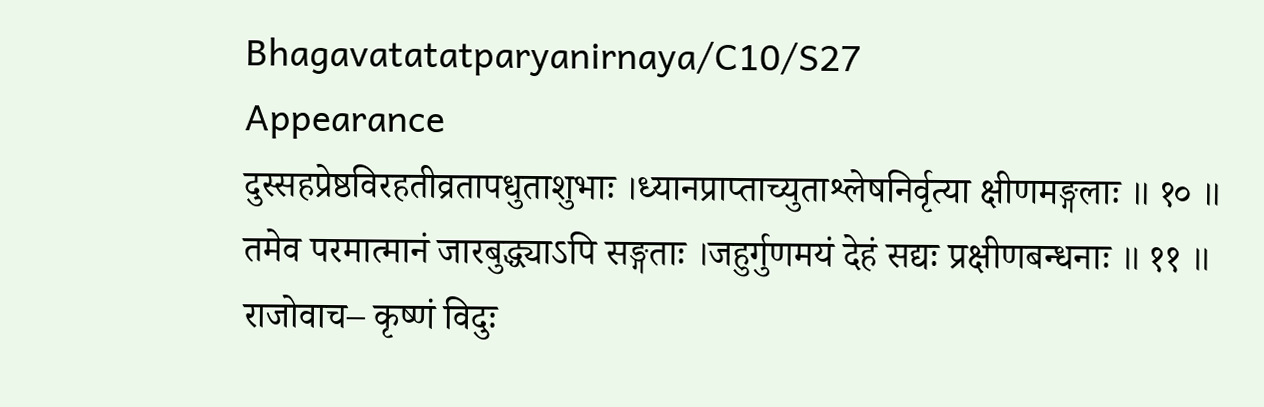Bhagavatatatparyanirnaya/C10/S27
Appearance
दुस्सहप्रेष्ठविरहतीव्रतापधुताशुभाः ।ध्यानप्राप्ताच्युताश्लेषनिर्वृत्या क्षीणमङ्गलाः ॥ १० ॥
तमेव परमात्मानं जारबुद्ध्याऽपि सङ्गताः ।जहुर्गुणमयं देहं सद्यः प्रक्षीणबन्धनाः ॥ ११ ॥
राजोवाच– कृष्णं विदुः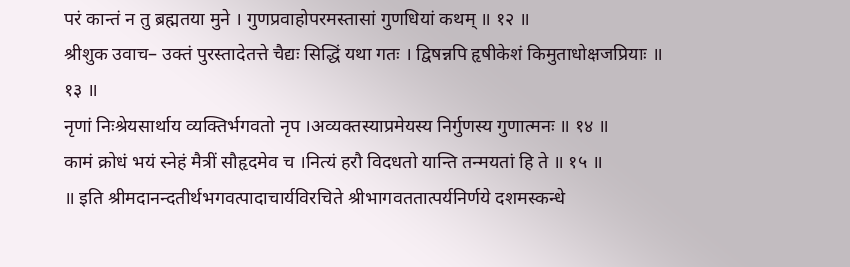परं कान्तं न तु ब्रह्मतया मुने । गुणप्रवाहोपरमस्तासां गुणधियां कथम् ॥ १२ ॥
श्रीशुक उवाच– उक्तं पुरस्तादेतत्ते चैद्यः सिद्धिं यथा गतः । द्विषन्नपि हृषीकेशं किमुताधोक्षजप्रियाः ॥ १३ ॥
नृणां निःश्रेयसार्थाय व्यक्तिर्भगवतो नृप ।अव्यक्तस्याप्रमेयस्य निर्गुणस्य गुणात्मनः ॥ १४ ॥
कामं क्रोधं भयं स्नेहं मैत्रीं सौहृदमेव च ।नित्यं हरौ विदधतो यान्ति तन्मयतां हि ते ॥ १५ ॥
॥ इति श्रीमदानन्दतीर्थभगवत्पादाचार्यविरचिते श्रीभागवततात्पर्यनिर्णये दशमस्कन्धे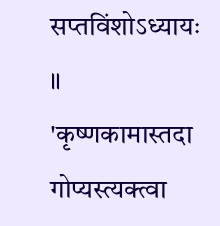सप्तविंशोऽध्यायः ॥
'कृष्णकामास्तदा गोप्यस्त्यक्त्वा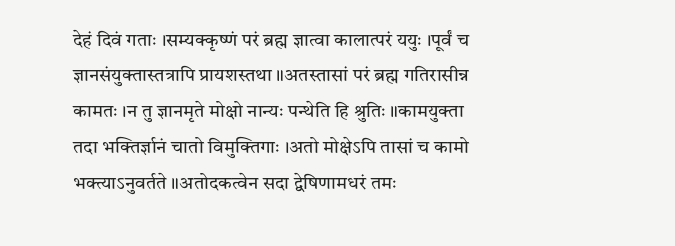देहं दिवं गताः ।सम्यक्कृष्णं परं ब्रह्म ज्ञात्वा कालात्परं ययुः ।पूर्वं च ज्ञानसंयुक्तास्तत्रापि प्रायशस्तथा ॥अतस्तासां परं ब्रह्म गतिरासीन्न कामतः ।न तु ज्ञानमृते मोक्षो नान्यः पन्थेति हि श्रुतिः ॥कामयुक्ता तदा भक्तिर्ज्ञानं चातो विमुक्तिगाः ।अतो मोक्षेऽपि तासां च कामो भक्त्याऽनुवर्तते ॥अतोदकत्वेन सदा द्वेषिणामधरं तमः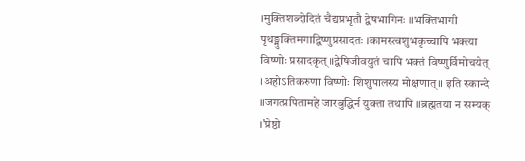।मुक्तिशब्दोदितं चैद्यप्रभृतौ द्वेषभागिनः ॥भक्तिभागी पृथङ्मुक्तिमगाद्विष्णुप्रसादतः ।कामस्त्वशुभकृच्चापि भक्त्या विष्णोः प्रसादकृत् ॥द्वेषिजीवयुतं चापि भक्तं विष्णुर्विमोचयेत् ।अहोऽतिकरुणा विष्णोः शिशुपालस्य मोक्षणात्॥ इति स्कान्दे ॥जगत्प्रपितामहे जारबुद्धिर्न युक्ता तथापि ॥ब्रह्मतया न सम्यक् ।'प्रेष्ठो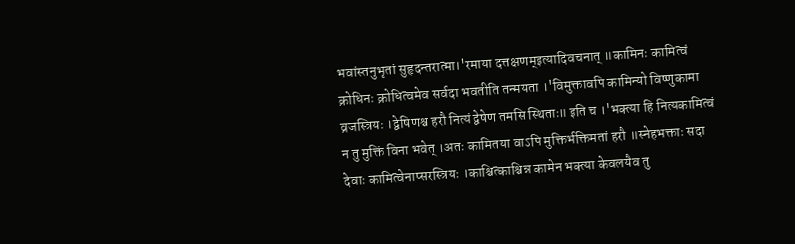भवांस्तनुभृतां सुहृदन्तरात्मा।'रमाया दत्तक्षणम्इत्यादिवचनात् ॥कामिनः कामित्वं क्रोधिनः क्रोधित्वमेव सर्वदा भवतीति तन्मयता ।'विमुक्तावपि कामिन्यो विष्णुकामा व्रजस्त्रियः ।द्वेषिणश्च हरौ नित्यं द्वेषेण तमसि स्थिताः॥ इति च ।'भक्त्या हि नित्यकामित्वं न तु मुक्तिं विना भवेत् ।अतः कामितया वाऽपि मुक्तिर्भक्तिमतां हरौ ॥स्नेहभक्ताः सदा देवाः कामित्वेनाप्सरस्त्रियः ।काश्चित्काश्चिन्न कामेन भक्त्या केवलयैव तु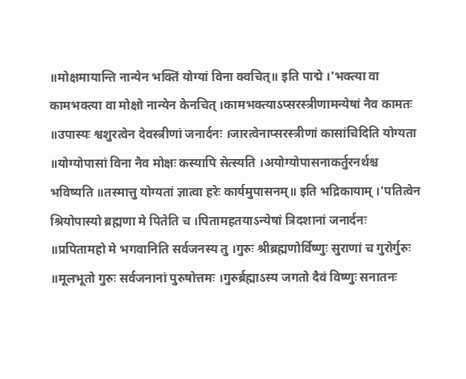॥मोक्षमायान्ति नान्येन भक्तिं योग्यां विना क्वचित्॥ इति पाद्मे ।'भक्त्या वा कामभक्त्या वा मोक्षो नान्येन केनचित् ।कामभक्त्याऽप्सरस्त्रीणामन्येषां नैव कामतः ॥उपास्यः श्वशुरत्वेन देवस्त्रीणां जनार्दनः ।जारत्वेनाप्सरस्त्रीणां कासांचिदिति योग्यता ॥योग्योपासां विना नैव मोक्षः कस्यापि सेत्स्यति ।अयोग्योपासनाकर्तुरनर्थश्च भविष्यति ॥तस्मात्तु योग्यतां ज्ञात्वा हरेः कार्यमुपासनम्॥ इति भद्रिकायाम् ।'पतित्वेन श्रियोपास्यो ब्रह्मणा मे पितेति च ।पितामहतयाऽन्येषां त्रिदशानां जनार्दनः ॥प्रपितामहो मे भगवानिति सर्वजनस्य तु ।गुरुः श्रीब्रह्मणोर्विष्णुः सुराणां च गुरोर्गुरुः ॥मूलभूतो गुरुः सर्वजनानां पुरुषोत्तमः ।गुरुर्ब्रह्माऽस्य जगतो दैवं विष्णुः सनातनः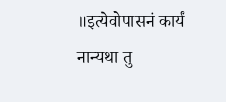॥इत्येवोपासनं कार्यं नान्यथा तु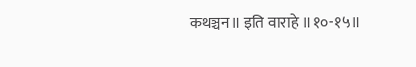कथञ्चन॥ इति वाराहे ॥१०-१५॥